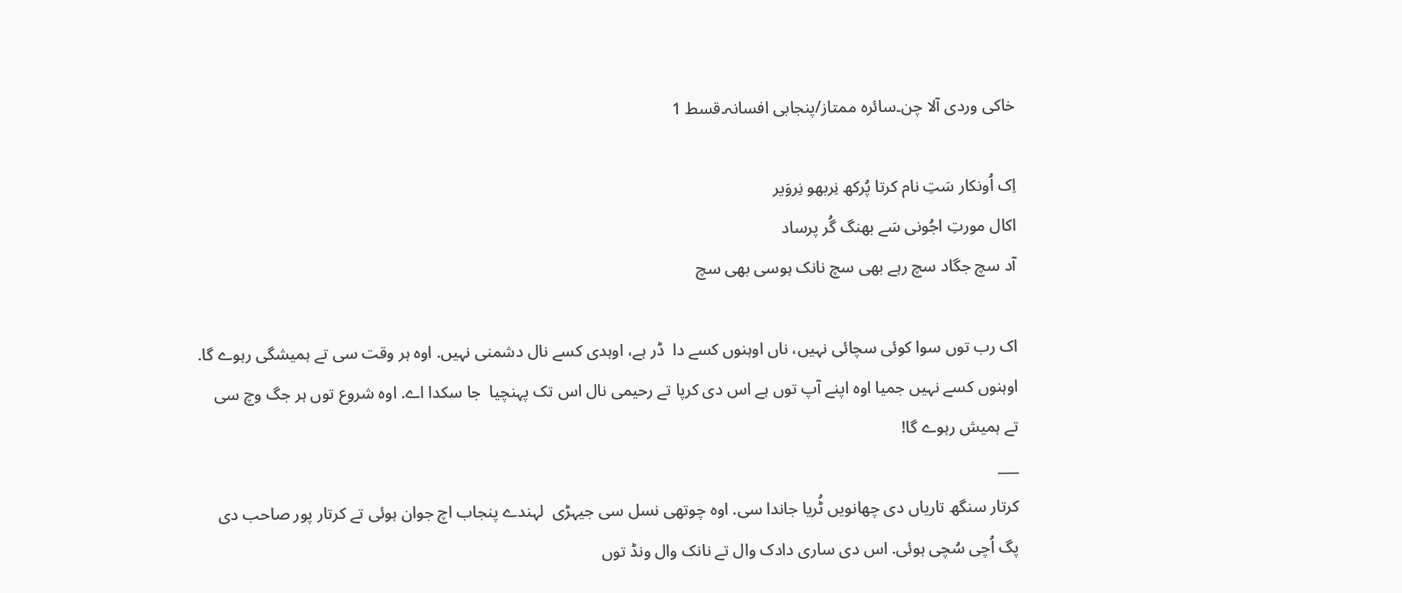خاکی وردی آلا چن۔سائرہ ممتاز/پنجابی افسانہ۔قسط 1

اِک اُونکار سَتِ نام کرتا پُرکھ نِربھو نِروَیر
اکال مورتِ اجُونی سَے بھنگ گُر پرساد
آد سچ جگاد سچ رہے بھی سچ نانک ہوسی بھی سچ

اک رب توں سوا کوئی سچائی نہیں، ناں اوہنوں کسے دا  ڈر ہے، اوہدی کسے نال دشمنی نہیں. اوہ ہر وقت سی تے ہمیشگی رہوے گا. اوہنوں کسے نہیں جمیا اوہ اپنے آپ توں ہے اس دی کرپا تے رحیمی نال اس تک پہنچیا  جا سکدا اے. اوہ شروع توں ہر جگ وچ سی تے ہمیش رہوے گا!
___
کرتار سنگھ تاریاں دی چھانویں ٹُریا جاندا سی. اوہ چوتھی نسل سی جیہڑی  لہندے پنجاب اچ جوان ہوئی تے کرتار پور صاحب دی پگ اُچی سُچی ہوئی. اس دی ساری دادک وال تے نانک وال ونڈ توں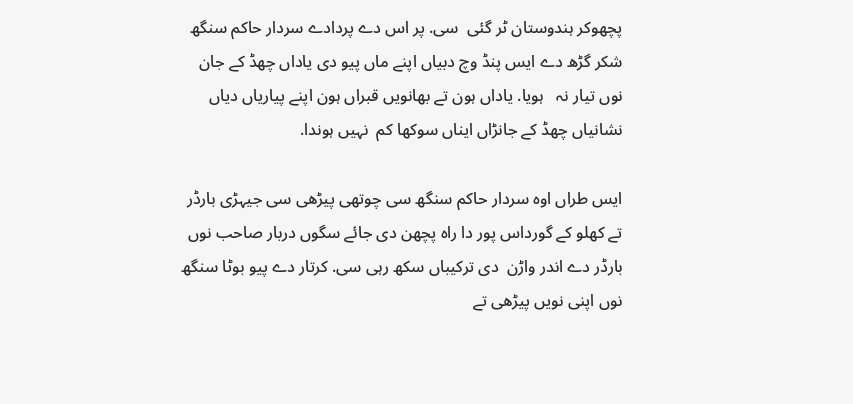پچھوکر ہندوستان ٹر گئی  سی. پر اس دے پردادے سردار حاکم سنگھ شکر گڑھ دے ایس پنڈ وچ دبیاں اپنے ماں پیو دی یاداں چھڈ کے جان نوں تیار نہ   ہویا. یاداں ہون تے بھانویں قبراں ہون اپنے پیاریاں دیاں نشانیاں چھڈ کے جانڑاں ایناں سوکھا کم  نہیں ہوندا.

ایس طراں اوہ سردار حاکم سنگھ سی چوتھی پیڑھی سی جیہڑی بارڈر تے کھلو کے گورداس پور دا راہ پچھن دی جائے سگوں دربار صاحب نوں بارڈر دے اندر واڑن  دی ترکیباں سکھ رہی سی. کرتار دے پیو بوٹا سنگھ نوں اپنی نویں پیڑھی تے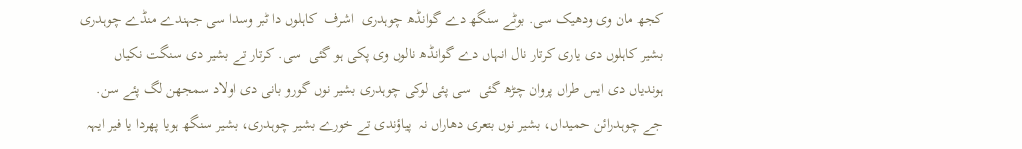کجھ مان وی ودھیک سی. بوٹے سنگھ دے گوانڈھ چوہدری  اشرف  کاہلوں دا ٹبر وسدا سی جہندے منڈے چوہدری بشیر کاہلوں دی یاری کرتار نال انہاں دے گوانڈھ نالوں وی پکی ہو گئی  سی. کرتار تے بشیر دی سنگت نکیاں ہوندیاں دی ایس طراں پروان چڑھ گئی  سی پئی لوکی چوہدری بشیر نوں گورو بانی دی اولاد سمجھن لگ پئے سن. جے چوہدرائن حمیداں، بشیر نوں بتعری دھاراں نہ  پیاؤندی تے خورے بشیر چوہدری، بشیر سنگھ ہویا پھردا یا فیر ایہہ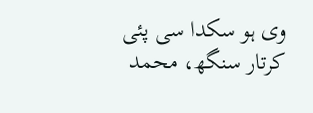وی ہو سکدا سی پئی کرتار سنگھ، محمد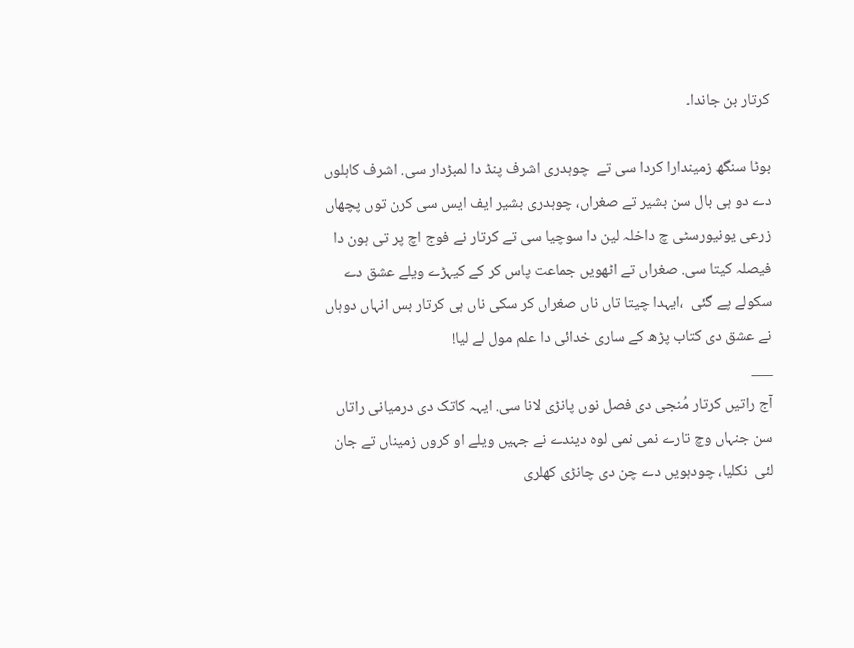کرتار بن جاندا۔

بوٹا سنگھ زمیندارا کردا سی تے  چوہدری اشرف پنڈ دا لمبڑدار سی. اشرف کاہلوں دے دو ہی بال سن بشیر تے صغراں، چوہدری بشیر ایف ایس سی کرن توں پچھاں زرعی یونیورسٹی چ داخلہ لین دا سوچیا سی تے کرتار نے فوج اچ پر تی ہون دا فیصلہ کیتا سی. صغراں تے اٹھویں جماعت پاس کر کے کیہڑے ویلے عشق دے سکولے پے گئی  ،ایہدا چیتا تاں ناں صغراں کر سکی ناں ہی کرتار بس انہاں دوہاں نے عشق دی کتاب پڑھ کے ساری خدائی دا علم مول لے لیا!
___
آج راتیں کرتار مُنجی دی فصل نوں پانڑی لانا سی. ایہہ کاتک دی درمیانی راتاں سن جنہاں وچ تارے نمی نمی لوہ دیندے نے جہیں ویلے او کروں زمیناں تے جان لئی  نکلیا، چودہویں دے چن دی چانڑی کھلری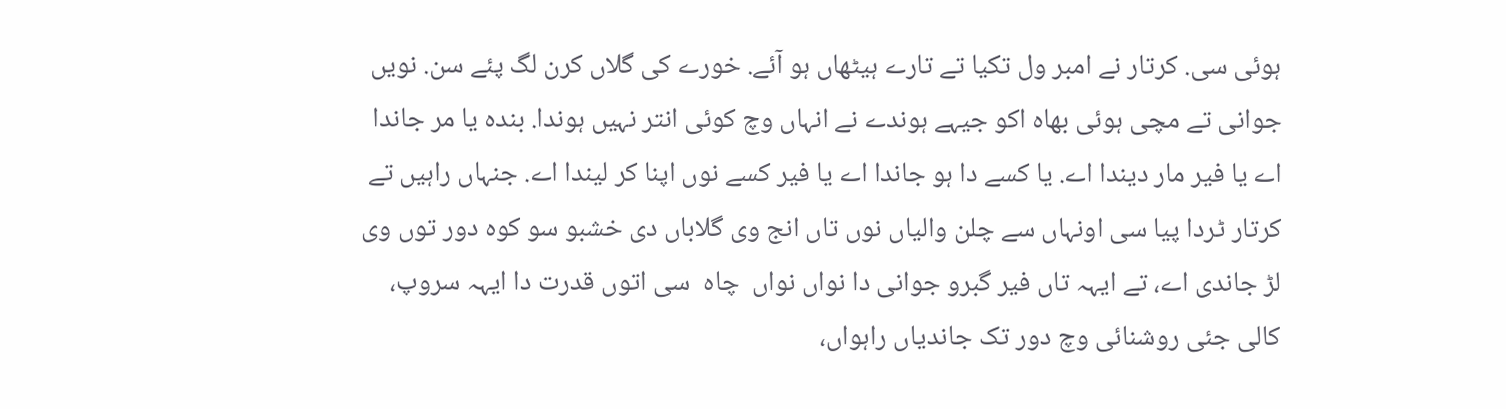ہوئی سی. کرتار نے امبر ول تکیا تے تارے ہیٹھاں ہو آئے. خورے کی گلاں کرن لگ پئے سن. نویں جوانی تے مچی ہوئی بھاہ اکو جیہے ہوندے نے انہاں وچ کوئی انتر نہیں ہوندا. بندہ یا مر جاندا اے یا فیر مار دیندا اے. یا کسے دا ہو جاندا اے یا فیر کسے نوں اپنا کر لیندا اے. جنہاں راہیں تے کرتار ٹردا پیا سی اونہاں سے چلن والیاں نوں تاں انج وی گلاباں دی خشبو سو کوہ دور توں وی لڑ جاندی اے، تے ایہہ تاں فیر گبرو جوانی دا نواں نواں  چاہ  سی اتوں قدرت دا ایہہ سروپ، کالی جئی روشنائی وچ دور تک جاندیاں راہواں،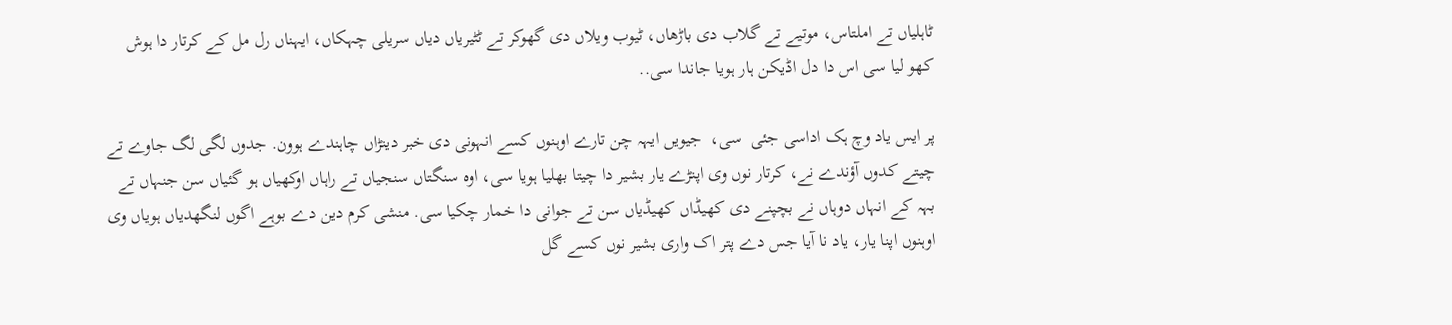ٹاہلیاں تے املتاس، موتیے تے گلاب دی باڑھاں، ٹیوب ویلاں دی گھوکر تے ٹٹیریاں دیاں سریلی چہکاں، ایہناں رل مل کے کرتار دا ہوش کھو لیا سی اس دا دل اڈیکن ہار ہویا جاندا سی..

پر ایس یاد وچ ہک اداسی جئی  سی،  جیویں ایہہ چن تارے اوہنوں کسے انہونی دی خبر دینڑاں چاہندے ہوون. جدوں لگی لگ جاوے تے چیتے کدوں آؤندے نے، کرتار نوں وی اپنڑے یار بشیر دا چیتا بھلیا ہویا سی، اوہ سنگتاں سنجیاں تے راہاں اوکھیاں ہو گئیاں سن جنہاں تے بہہ کے انہاں دوہاں نے بچپنے دی کھیڈاں کھیڈیاں سن تے جوانی دا خمار چکیا سی. منشی کرم دین دے بوہے اگوں لنگھدیاں ہویاں وی اوہنوں اپنا یار، یاد نا آیا جس دے پتر اک واری بشیر نوں کسے گل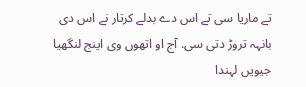تے ماریا سی تے اس دے بدلے کرتار نے اس دی بانہہ تروڑ دتی سی. آج او اتھوں وی اینج لنگھیا جیویں لہندا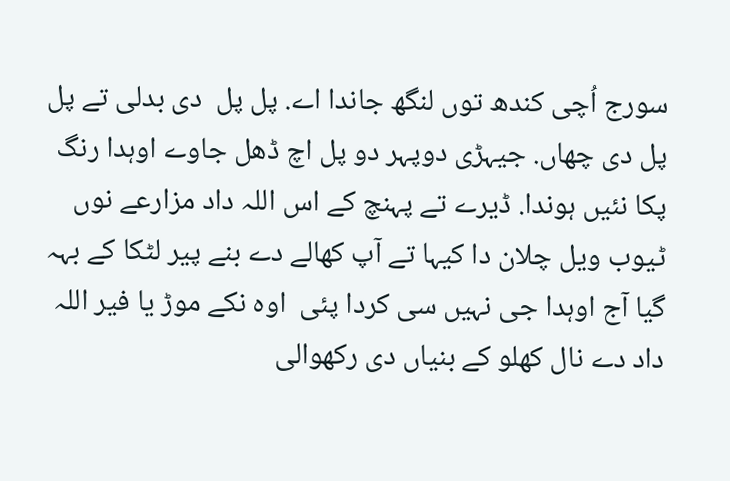سورج اُچی کندھ توں لنگھ جاندا اے. پل پل  دی بدلی تے پل پل دی چھاں. جیہڑی دوپہر دو پل اچ ڈھل جاوے اوہدا رنگ پکا نئیں ہوندا. ڈیرے تے پہنچ کے اس اللہ داد مزارعے نوں ٹیوب ویل چلان دا کیہا تے آپ کھالے دے بنے پیر لٹکا کے بہہ گیا آج اوہدا جی نہیں سی کردا پئی  اوہ نکے موڑ یا فیر اللہ داد دے نال کھلو کے بنیاں دی رکھوالی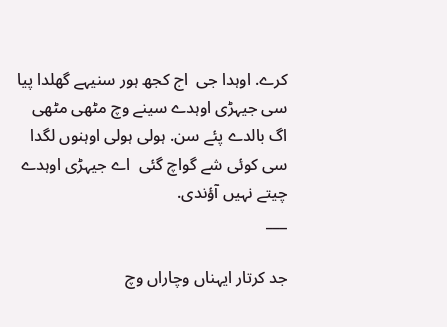کرے. اوہدا جی  اج کجھ ہور سنیہے گھلدا پیا سی جیہڑی اوہدے سینے وچ مٹھی مٹھی اگ بالدے پئے سن. ہولی ہولی اوہنوں لگدا سی کوئی شے گواچ گئی  اے جیہڑی اوہدے چیتے نہیں آؤندی.
___

جد کرتار ایہناں وچاراں وچ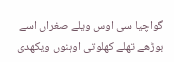گواچیا سی اوس ویلے صغراں اسے بوڑھے تھلے کھلوتی اوہنوں ویکھدی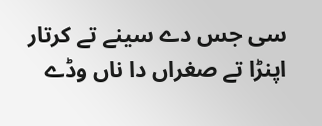سی جس دے سینے تے کرتار اپنڑا تے صغراں دا ناں وڈے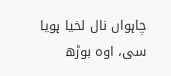چاہواں نال لخیا ہویا سی، اوہ بوڑھ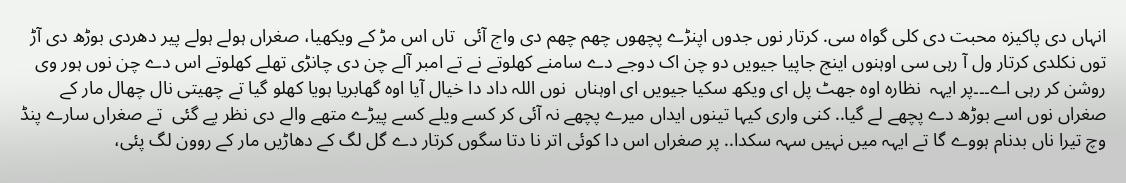انہاں دی پاکیزہ محبت دی کلی گواہ سی. کرتار نوں جدوں اپنڑے پچھوں چھم چھم دی واج آئی  تاں اس مڑ کے ویکھیا، صغراں ہولے ہولے پیر دھردی بوڑھ دی آڑ توں نکلدی کرتار ول آ رہی سی اوہنوں اینج جاپیا جیویں دو چن اک دوجے دے سامنے کھلوتے نے تے امبر آلے چن دی چانڑی تھلے کھلوتے اس دے چن نوں ہور وی روشن کر رہی اے۔۔۔پر ایہہ  نظارہ اوہ جھٹ پل ای ویکھ سکیا جیویں ای اوہناں  نوں اللہ داد دا خیال آیا اوہ گھابریا ہویا کھلو گیا تے چھیتی نال چھال مار کے صغراں نوں اسے بوڑھ دے پچھے لے گیا.. کنی واری کیہا تینوں ایداں میرے پچھے نہ آئی کر کسے ویلے کسے پیڑے متھے والے دی نظر پے گئی  تے صغراں سارے پنڈ وچ تیرا ناں بدنام ہووے گا تے ایہہ میں نہیں سہہ سکدا.. پر صغراں اس دا کوئی اتر نا دتا سگوں کرتار دے گل لگ کے دھاڑیں مار کے روون لگ پئی،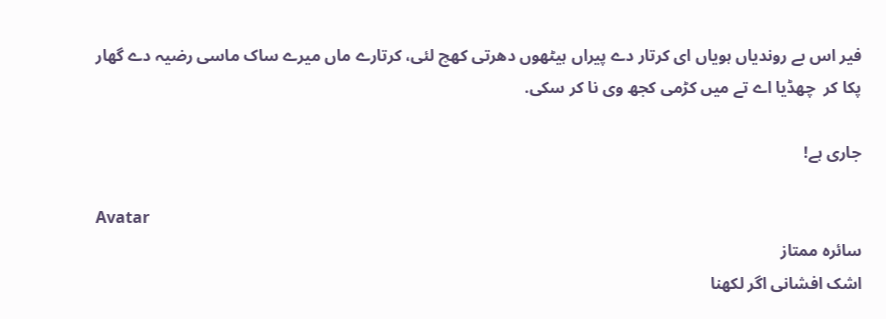فیر اس بے روندیاں ہویاں ای کرتار دے پیراں ہیٹھوں دھرتی کھچ لئی، کرتارے ماں میرے ساک ماسی رضیہ دے گھار  پکا کر  چھڈیا اے تے میں کڑمی کجھ وی نا کر سکی.

جاری ہے!

Avatar
سائرہ ممتاز
اشک افشانی اگر لکھنا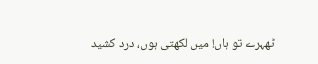ٹھہرے تو ہاں! میں لکھتی ہوں، درد کشید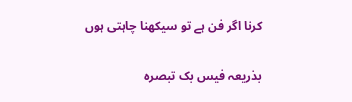کرنا اگر فن ہے تو سیکھنا چاہتی ہوں

بذریعہ فیس بک تبصرہ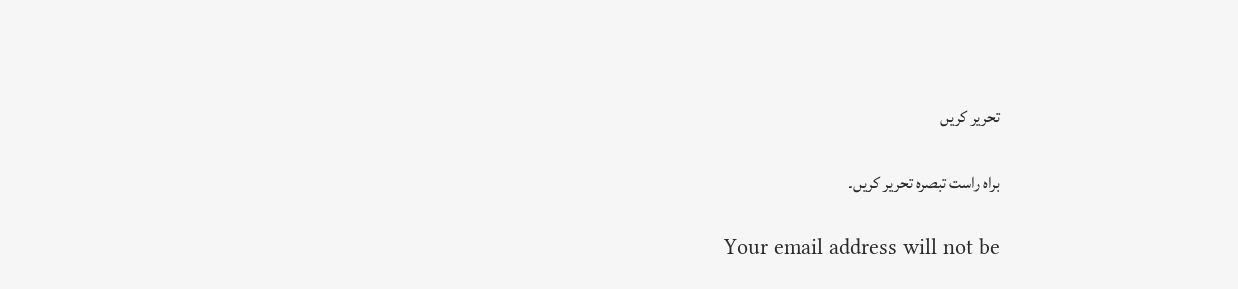تحریر کریں

براہ راست تبصرہ تحریر کریں۔

Your email address will not be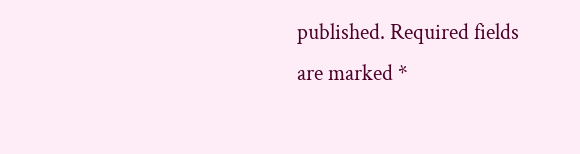published. Required fields are marked *